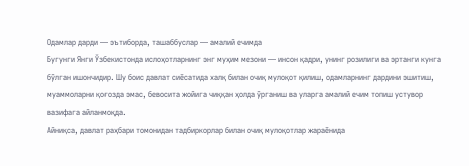Одамлар дарди — эътиборда, ташаббуслар — амалий ечимда
Бугунги Янги Ўзбекистонда ислоҳотларнинг энг муҳим мезони — инсон қадри, унинг розилиги ва эртанги кунга бўлган ишончидир. Шу боис давлат сиёсатида халқ билан очиқ мулоқот қилиш, одамларнинг дардини эшитиш, муаммоларни қоғозда эмас, бевосита жойига чиққан ҳолда ўрганиш ва уларга амалий ечим топиш устувор вазифага айланмоқда.
Айниқса, давлат раҳбари томонидан тадбиркорлар билан очиқ мулоқотлар жараёнида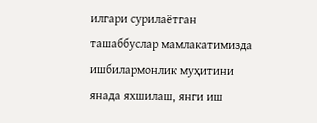илгари сурилаётган ташаббуслар мамлакатимизда ишбилармонлик муҳитини янада яхшилаш, янги иш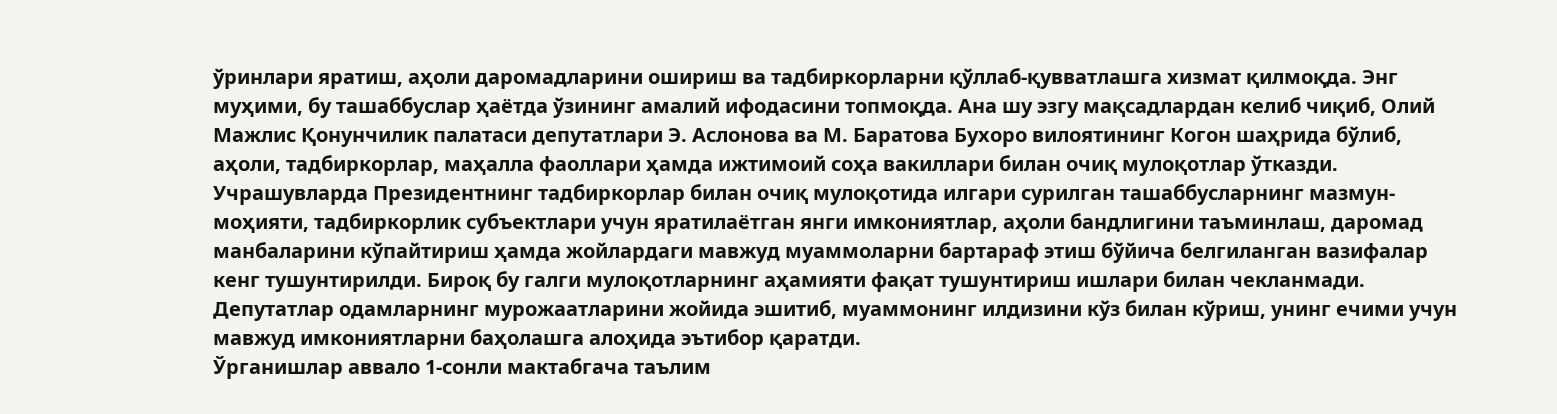ўринлари яратиш, аҳоли даромадларини ошириш ва тадбиркорларни қўллаб-қувватлашга хизмат қилмоқда. Энг муҳими, бу ташаббуслар ҳаётда ўзининг амалий ифодасини топмоқда. Ана шу эзгу мақсадлардан келиб чиқиб, Олий Мажлис Қонунчилик палатаси депутатлари Э. Аслонова ва М. Баратова Бухоро вилоятининг Когон шаҳрида бўлиб, аҳоли, тадбиркорлар, маҳалла фаоллари ҳамда ижтимоий соҳа вакиллари билан очиқ мулоқотлар ўтказди.
Учрашувларда Президентнинг тадбиркорлар билан очиқ мулоқотида илгари сурилган ташаббусларнинг мазмун-моҳияти, тадбиркорлик субъектлари учун яратилаётган янги имкониятлар, аҳоли бандлигини таъминлаш, даромад манбаларини кўпайтириш ҳамда жойлардаги мавжуд муаммоларни бартараф этиш бўйича белгиланган вазифалар кенг тушунтирилди. Бироқ бу галги мулоқотларнинг аҳамияти фақат тушунтириш ишлари билан чекланмади. Депутатлар одамларнинг мурожаатларини жойида эшитиб, муаммонинг илдизини кўз билан кўриш, унинг ечими учун мавжуд имкониятларни баҳолашга алоҳида эътибор қаратди.
Ўрганишлар аввало 1-сонли мактабгача таълим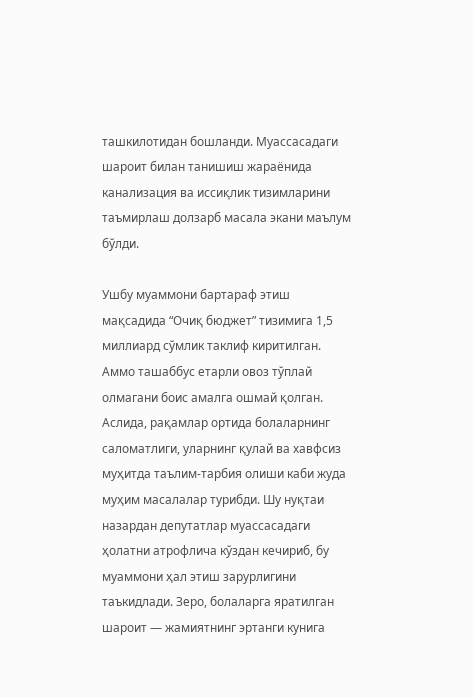ташкилотидан бошланди. Муассасадаги шароит билан танишиш жараёнида канализация ва иссиқлик тизимларини таъмирлаш долзарб масала экани маълум бўлди.

Ушбу муаммони бартараф этиш мақсадида “Очиқ бюджет” тизимига 1,5 миллиард сўмлик таклиф киритилган. Аммо ташаббус етарли овоз тўплай олмагани боис амалга ошмай қолган. Аслида, рақамлар ортида болаларнинг саломатлиги, уларнинг қулай ва хавфсиз муҳитда таълим-тарбия олиши каби жуда муҳим масалалар турибди. Шу нуқтаи назардан депутатлар муассасадаги ҳолатни атрофлича кўздан кечириб, бу муаммони ҳал этиш зарурлигини таъкидлади. Зеро, болаларга яратилган шароит — жамиятнинг эртанги кунига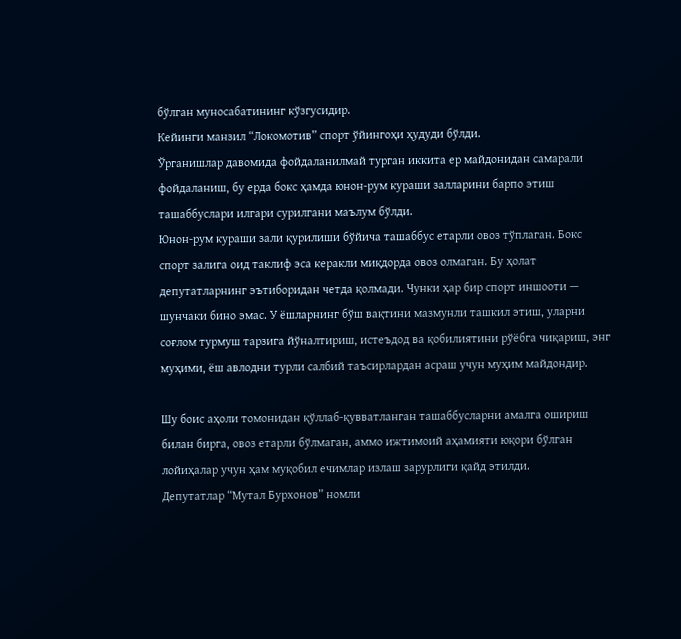бўлган муносабатининг кўзгусидир.
Кейинги манзил “Локомотив” спорт ўйингоҳи ҳудуди бўлди.
Ўрганишлар давомида фойдаланилмай турган иккита ер майдонидан самарали фойдаланиш, бу ерда бокс ҳамда юнон-рум кураши залларини барпо этиш ташаббуслари илгари сурилгани маълум бўлди.
Юнон-рум кураши зали қурилиши бўйича ташаббус етарли овоз тўплаган. Бокс спорт залига оид таклиф эса керакли миқдорда овоз олмаган. Бу ҳолат депутатларнинг эътиборидан четда қолмади. Чунки ҳар бир спорт иншооти — шунчаки бино эмас. У ёшларнинг бўш вақтини мазмунли ташкил этиш, уларни соғлом турмуш тарзига йўналтириш, истеъдод ва қобилиятини рўёбга чиқариш, энг муҳими, ёш авлодни турли салбий таъсирлардан асраш учун муҳим майдондир.

Шу боис аҳоли томонидан қўллаб-қувватланган ташаббусларни амалга ошириш билан бирга, овоз етарли бўлмаган, аммо ижтимоий аҳамияти юқори бўлган лойиҳалар учун ҳам муқобил ечимлар излаш зарурлиги қайд этилди.
Депутатлар “Мутал Бурхонов” номли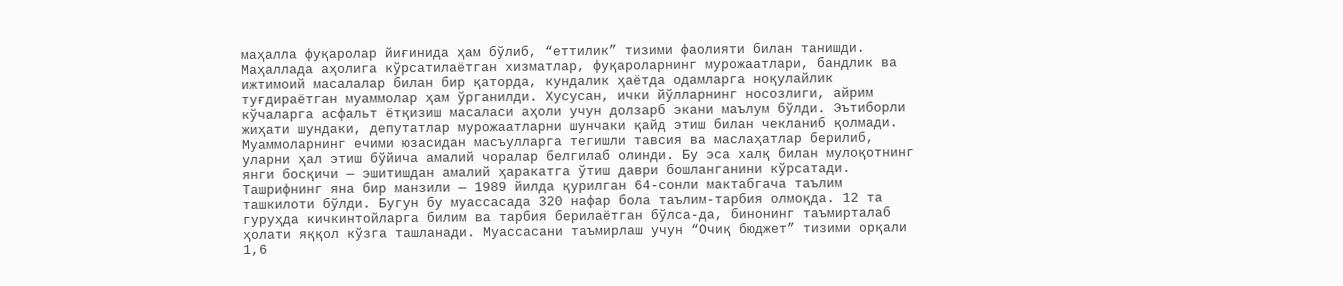маҳалла фуқаролар йиғинида ҳам бўлиб, “еттилик” тизими фаолияти билан танишди.
Маҳаллада аҳолига кўрсатилаётган хизматлар, фуқароларнинг мурожаатлари, бандлик ва ижтимоий масалалар билан бир қаторда, кундалик ҳаётда одамларга ноқулайлик туғдираётган муаммолар ҳам ўрганилди. Хусусан, ички йўлларнинг носозлиги, айрим кўчаларга асфальт ётқизиш масаласи аҳоли учун долзарб экани маълум бўлди. Эътиборли жиҳати шундаки, депутатлар мурожаатларни шунчаки қайд этиш билан чекланиб қолмади. Муаммоларнинг ечими юзасидан масъулларга тегишли тавсия ва маслаҳатлар берилиб, уларни ҳал этиш бўйича амалий чоралар белгилаб олинди. Бу эса халқ билан мулоқотнинг янги босқичи — эшитишдан амалий ҳаракатга ўтиш даври бошланганини кўрсатади.
Ташрифнинг яна бир манзили — 1989 йилда қурилган 64-сонли мактабгача таълим ташкилоти бўлди. Бугун бу муассасада 320 нафар бола таълим-тарбия олмоқда. 12 та гуруҳда кичкинтойларга билим ва тарбия берилаётган бўлса-да, бинонинг таъмирталаб ҳолати яққол кўзга ташланади. Муассасани таъмирлаш учун “Очиқ бюджет” тизими орқали 1,6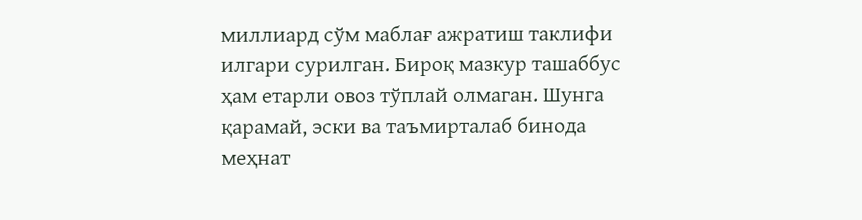миллиард сўм маблағ ажратиш таклифи илгари сурилган. Бироқ мазкур ташаббус ҳам етарли овоз тўплай олмаган. Шунга қарамай, эски ва таъмирталаб бинода меҳнат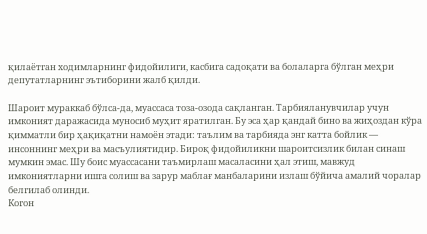қилаётган ходимларнинг фидойилиги, касбига садоқати ва болаларга бўлган меҳри депутатларнинг эътиборини жалб қилди.

Шароит мураккаб бўлса-да, муассаса тоза-озода сақланган. Тарбияланувчилар учун имконият даражасида муносиб муҳит яратилган. Бу эса ҳар қандай бино ва жиҳоздан кўра қимматли бир ҳақиқатни намоён этади: таълим ва тарбияда энг катта бойлик — инсоннинг меҳри ва масъулиятидир. Бироқ фидойиликни шароитсизлик билан синаш мумкин эмас. Шу боис муассасани таъмирлаш масаласини ҳал этиш, мавжуд имкониятларни ишга солиш ва зарур маблағ манбаларини излаш бўйича амалий чоралар белгилаб олинди.
Когон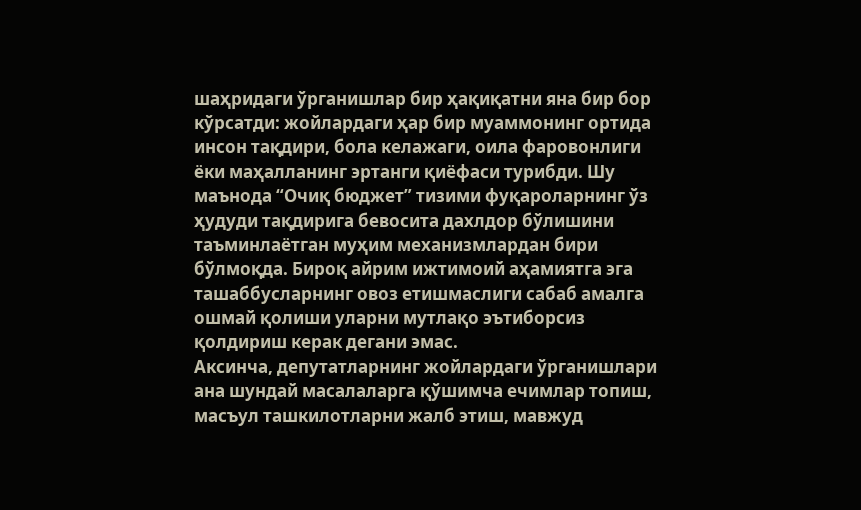шаҳридаги ўрганишлар бир ҳақиқатни яна бир бор кўрсатди: жойлардаги ҳар бир муаммонинг ортида инсон тақдири, бола келажаги, оила фаровонлиги ёки маҳалланинг эртанги қиёфаси турибди. Шу маънода “Очиқ бюджет” тизими фуқароларнинг ўз ҳудуди тақдирига бевосита дахлдор бўлишини таъминлаётган муҳим механизмлардан бири бўлмоқда. Бироқ айрим ижтимоий аҳамиятга эга ташаббусларнинг овоз етишмаслиги сабаб амалга ошмай қолиши уларни мутлақо эътиборсиз қолдириш керак дегани эмас.
Аксинча, депутатларнинг жойлардаги ўрганишлари ана шундай масалаларга қўшимча ечимлар топиш, масъул ташкилотларни жалб этиш, мавжуд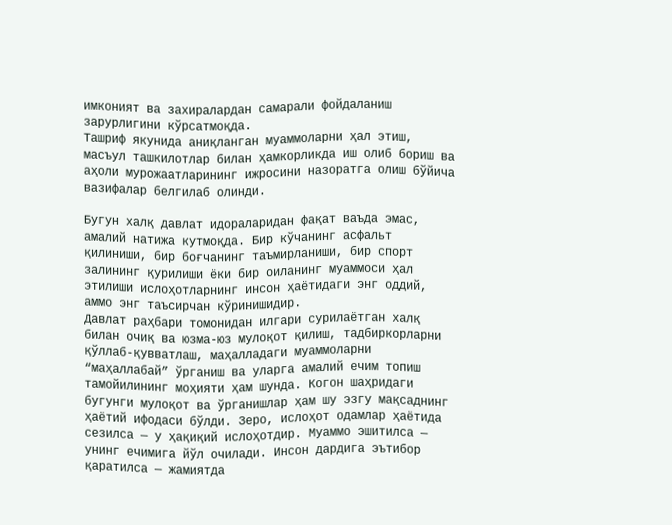имконият ва захиралардан самарали фойдаланиш зарурлигини кўрсатмоқда.
Ташриф якунида аниқланган муаммоларни ҳал этиш, масъул ташкилотлар билан ҳамкорликда иш олиб бориш ва аҳоли мурожаатларининг ижросини назоратга олиш бўйича вазифалар белгилаб олинди.

Бугун халқ давлат идораларидан фақат ваъда эмас, амалий натижа кутмоқда. Бир кўчанинг асфальт қилиниши, бир боғчанинг таъмирланиши, бир спорт залининг қурилиши ёки бир оиланинг муаммоси ҳал этилиши ислоҳотларнинг инсон ҳаётидаги энг оддий, аммо энг таъсирчан кўринишидир.
Давлат раҳбари томонидан илгари сурилаётган халқ билан очиқ ва юзма-юз мулоқот қилиш, тадбиркорларни қўллаб-қувватлаш, маҳалладаги муаммоларни “маҳаллабай” ўрганиш ва уларга амалий ечим топиш тамойилининг моҳияти ҳам шунда. Когон шаҳридаги бугунги мулоқот ва ўрганишлар ҳам шу эзгу мақсаднинг ҳаётий ифодаси бўлди. Зеро, ислоҳот одамлар ҳаётида сезилса — у ҳақиқий ислоҳотдир. Муаммо эшитилса — унинг ечимига йўл очилади. Инсон дардига эътибор қаратилса — жамиятда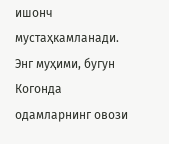ишонч мустаҳкамланади.
Энг муҳими, бугун Когонда одамларнинг овози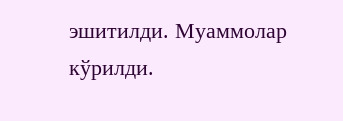эшитилди. Муаммолар кўрилди.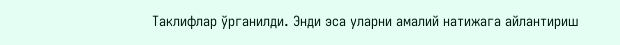Таклифлар ўрганилди. Энди эса уларни амалий натижага айлантириш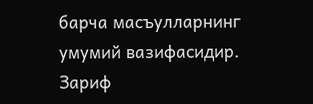барча масъулларнинг умумий вазифасидир.
Зариф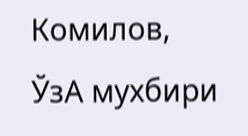Комилов, ЎзА мухбири